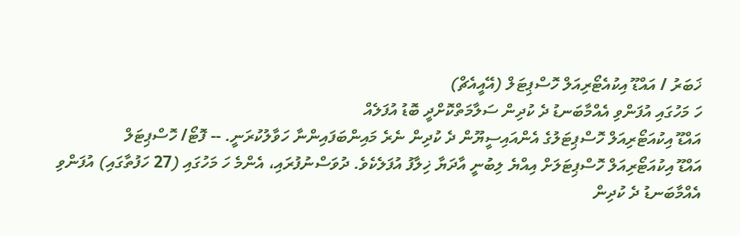ޚަބަރު / އައްޑޫ އިކުއެޓޯރިއަލް ހޮސްޕިޓަލް (އޭއީއެޗް)
ހަ މަހުގައި އުފަންވި އެއްމާބަނޑު ދެ ކުދިން ސަލާމަތްކޮށްދީ ބޮޑު އުފަލެއް
އައްޑޫ އިކުއަޓޯރިއަލް ހޮސްޕިޓަލުގެ އެންއައިސީޔޫން ދެ ކުދިން ނެރެ މައިންބަފައިންނާ ހަވާލުކުރަނީ. -- ފޮޓޯ/ ހޮސްޕިޓަލް
އައްޑޫ އިކުއަޓޯރިއަލް ހޮސްޕިޓަލަށް އިއްޔެ ލިބުނީ އާދަޔާ ޚިލާފު އުފަލެކެވެ. ދުވަސްނުފުރައި، އެންމެ ހަ މަހުގައި (27 ހަފުތާގައި) އުފަންވި އެއްމާބަނޑު ދެ ކުދިން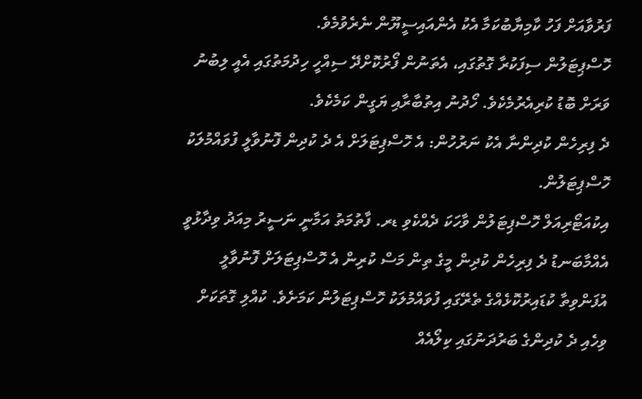ފަރުވާއަށް ފަހު ކާމިޔާބުކަމާ އެކު އެންއައިސީޔޫން ނެރެވުމެވެ.
ހޮސްޕިޓަލުން ސިފަކުރާ ގޮތުގައި، އެތަނުން ފޯރުކޮށްދޭ ސިއްހީ ހިދުމަތުގައި އެއީ ލިބުނު ވަރަށް ބޮޑު ކުރިއެރުމެކެވެ. ހޯދުނު އިތުބާރާއި ޔަގީން ކަމެކެވެ.
ދެ ފިރިހެން ކުދިންނާ އެކު ނަރުހުން: އެ ހޮސްޕިޓަލަށް އެ ދެ ކުދިން ފޮނުވާލީ ފުވައްމުލަކު ހޮސްޕިޓަލުން.
އިކުއަޓޯރިއަލް ހޮސްޕިޓަލުން ވާހަކަ ދެއްކެވި ޑރ. ފާތުމަތު އަމާނީ ނަސީރު މިއަދު ވިދާޅުވީ އެއްމާބަނޑު ދެ ފިރިހެން ކުދިން މީގެ ތިން މަސް ކުރިން އެ ހޮސްޕިޓަލަށް ފޮނުވާލީ އުފަންވިތާ ކުޑައިރުކޮޅެއްގެ ތެރޭގައި ފުވައްމުލަކު ހޮސްޕިޓަލުން ކަމަށެވެ. ކުއްލި ގޮތަކަށް ވިހެއި ދެ ކުދިންގެ ބަރުދަނުގައި ކިލޯއެއް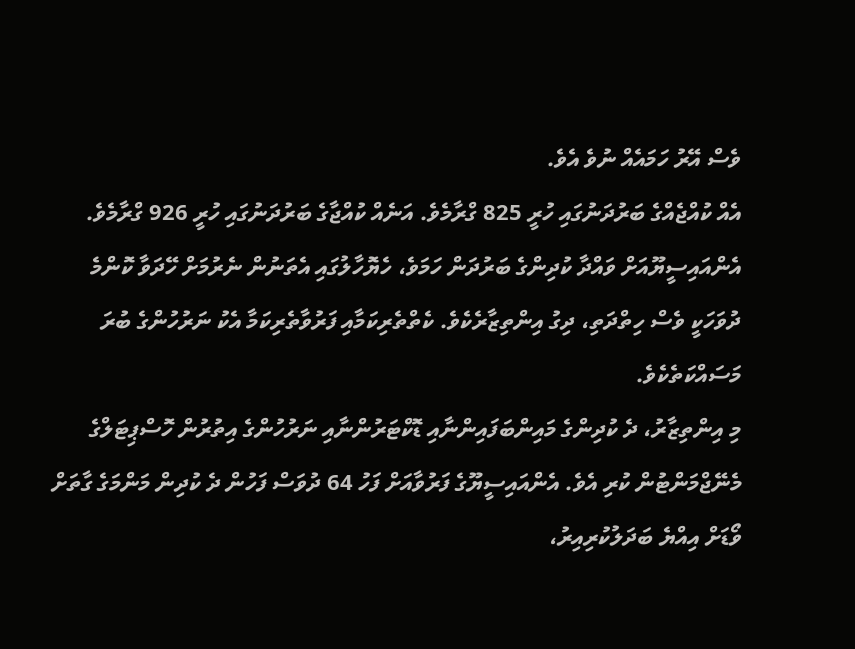ވެސް އޭރު ހަމައެއް ނުވެ އެވެ.
އެއް ކުއްޖެއްގެ ބަރުދަނުގައި ހުރީ 825 ގްރާމެވެ. އަނެއް ކުއްޖާގެ ބަރުދަނުގައި ހުރީ 926 ގްރާމެވެ. އެންއައިސީޔޫއަށް ވައްދާ ކުދިންގެ ބަރުދަން ހަމަވެ، ހެޔޮހާލުގައި އެތަނުން ނެރުމަށް ހޭދަވާ ކޮންމެ ދުވަހަކީ ވެސް ހިތްދަތި، ދިގު އިންތިޒާރެކެވެ. ކެތްތެރިކަމާއި ފަރުވާތެރިކަމާ އެކު ނަރުހުންގެ ބުރަ މަސައްކަތެކެވެ.
މި އިންތިޒާރު، ދެ ކުދިންގެ މައިންބަފައިންނާއި ޑޮކްޓަރުންނާއި ނަރުހުންގެ އިތުރުން ހޮސްޕިޓަލްގެ މެނޭޖްމަންޓުން ކުރި އެވެ. އެންއައިސީޔޫގެ ފަރުވާއަށް ފަހު 64 ދުވަސް ފަހުން ދެ ކުދިން މަންމަގެ ގާތަށް ވޯޑަށް އިއްޔެ ބަދަލުކުރިއިރު،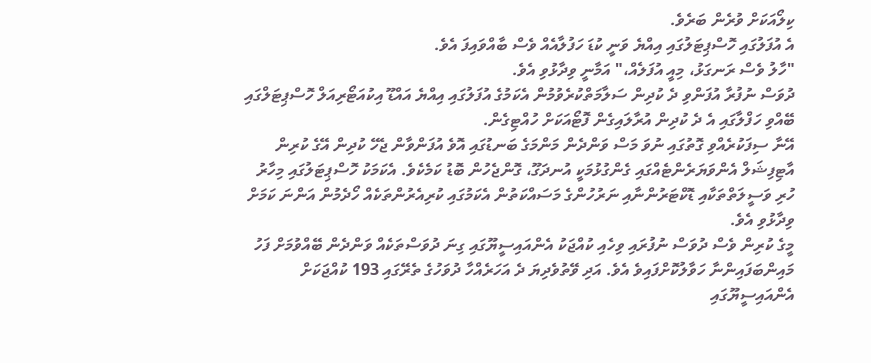ކިލޯއަކަށް ވުރެން ބަރެވެ.
އެ އުފަލުގައި ހޮސްޕިޓަލުގައި އިއްޔެ ވަނީ ކުޑަ ހަފުލާއެއް ވެސް ބާއްވައިފަ އެވެ.
"ހާލު ވެސް ރަނގަޅު، މިއީ އުފަލެއް،" އަމާނީ ވިދާޅުވި އެވެ.
ދުވަސް ނުފުރާ އުފަންވި ދެ ކުދިން ސަލާމަތްކުރެވުމުން އެކަމުގެ އުފަލުގައި އިއްޔެ އައްޑޫ އިކުއަޓޯރިއަލް ހޮސްޕިޓަލްގައި ބޭއްވި ހަފްލާގައި އެ ދެ ކުދިން އުރާލައިގެން ފޮޓޯއަކަށް ހުއްޓިގެން.
އޭނާ ސިފަކުރެއްވި ގޮތުގައި ނުވަ މަސް ވަންދެން މަންމަގެ ބަނޑުގައި އޮވެ އުފަންވާން ޖެހޭ ކުދިން އޭގެ ކުރިން އާޓިފިޝަލް އެންވަޔަރެންޓެއްގައި ގެންގުޅުމަކީ އުނދަގޫ، ގޮންޖެހުން ބޮޑު ކަމެކެވެ. އެކަމަކު ހޮސްޕިޓަލުގައި މިހާރު ހުރި ވަސީލަތްތަކާއި ޑޮކްޓަރުންނާއި ނަރުހުންގެ މަސައްކަތުން އެކަމުގައި ކުރިއެރުންތަކެއް ހޯދެމުން އަންނަ ކަމަށް ވިދާޅުވި އެވެ.
މީގެ ކުރިން ވެސް ދުވަސް ނުފުރައި ވިހެއި ކުއްޖަކު އެންއައިސީޔޫގައި ގިނަ ދުވަސްތަކެއް ވަންދެން ބޭއްވުމަށް ފަހު މައިންބަފައިންނާ ހަވާލުކޮށްފައިވެ އެވެ. އަދި ވޭތުވެދިޔަ ދެ އަހަރެއްހާ ދުވަހުގެ ތެރޭގައި 193 ކުއްޖަކަށް އެންއައިސީޔޫގައި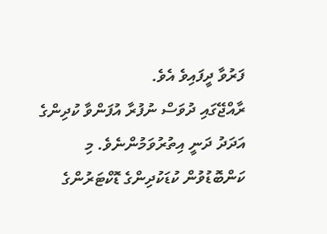ފަރުވާ ދީފައިވެ އެވެ.
ރާއްޖޭގައި ދުވަސް ނުފުރާ އުފަންވާ ކުދިންގެ އަދަދު ދަނީ އިތުރުވަމުންނެވެ. މި ކަންބޮޑުވުން ކުޑަކުދިންގެ ޑޮކްޓަރުންގެ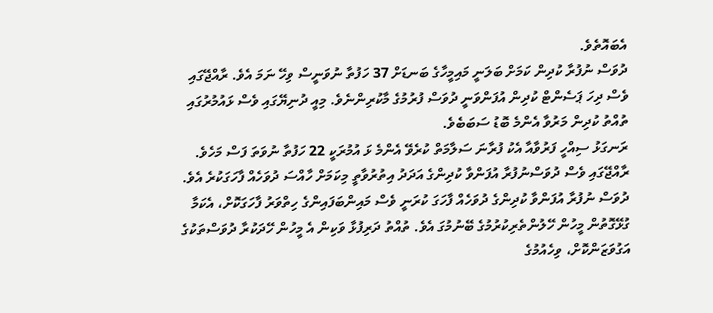އެބައޮތެވެ.
ދުވަސް ނުފުރާ ކުދިން ކަމަށް ބަލަނީ މައިމީހާގެ ބަނޑަށް 37 ހަފުތާ ނުވަނީސް ވިހޭ ނަމަ އެވެ. ރާއްޖޭގައި ވެސް ދިހަ ޕަސެންޓް ކުދިން އުފަންވަނީ ދުވަސް ފުރުމުގެ މާކުރިންނެވެ. މިއީ ދުނިޔޭގައި ވެސް ޅައުމުރުގައި ތުއްތު ކުދިން މަރުވާ އެންމެ ބޮޑު ސަބަބެވެ.
ރަނގަޅު ސިއްހީ ފަރުވާއާ އެކު ފުރާނަ ސަލާމަތް ކުރެވޭ އެންމެ ޅަ އުމުރަކީ 22 ހަފުތާ ނުވަތަ ފަސް މަހެވެ.
ރާއްޖޭގައި ވެސް ދުވަސްނުފުރާ އުފަންވާ ކުދިންގެ އަދަދު އިތުރުވާތީ މިކަމަށް ހާއްސަ ދުވަހެއް ފާހަގަކުރެ އެވެ.
ދުވަސް ނުފުރާ އުފަންވާ ކުދިންގެ ދުވަހެއް ފާހަގަ ކުރަނީ ވެސް މައިންބަފައިންގެ ހިތްވަރު ފާހަގަކޮށް، އެކަމާ ގުޅޭގޮތުން މީހުން ހޭލުންތެރިކުރުމުގެ ބޭނުމުގަ އެވެ. ތުއްތު ދަރިފުޅާ ވަކިން އެ މީހުން ހޭދަކުރާ ދުވަސްތަކުގެ އަގުވަޒަންކޮށް، ވިހެއުމުގެ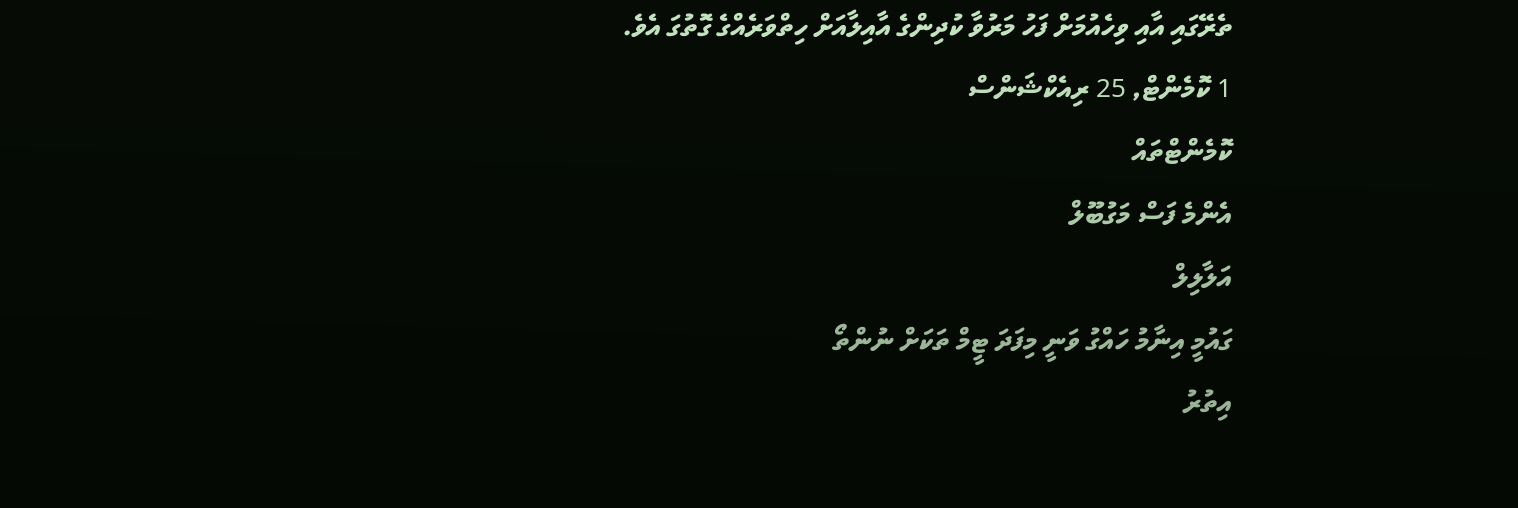ތެރޭގައި އާއި ވިހެއުމަށް ފަހު މަރުވާ ކުދިންގެ އާއިލާއަށް ހިތްވަރެއްގެ ގޮތުގަ އެވެ.
1 ކޮމެންޓް, 25 ރިއެކްޝަންސް
ކޮމެންޓްތައް
އެންމެ ފަސް މަގުބޫލް
އަލާލިލް
ގައުމީ އިނާމު ހައްގު ވަނީ މިފަދަ ޓީމް ތަކަށް ނުންތޯ
އިތުރު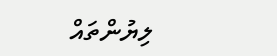ލިޔުންތައް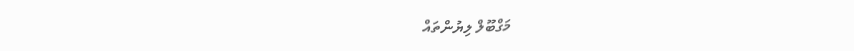މަގްބޫލް ލިޔުންތައް